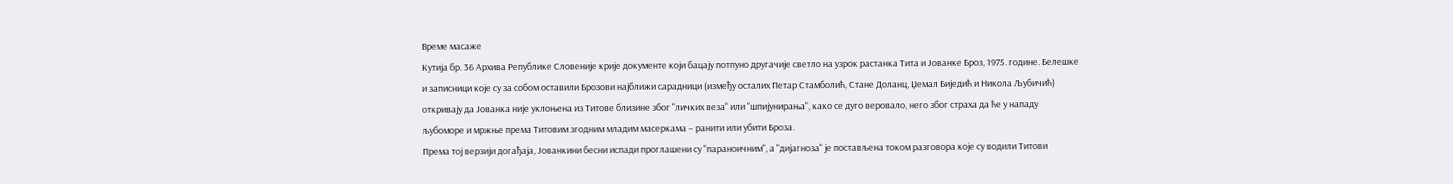Време масаже
Кутија бр. 36 Архива Републике Словеније крије документе који бацају потпуно другачије светло на узрок растанка Тита и Јованке Броз, 1975. године. Белешке и записници које су за собом оставили Брозови најближи сарадници (између осталих Петар Стамболић, Стане Доланц, Џемал Биједић и Никола Љубичић) откривају да Јованка није уклоњена из Титове близине због "личких веза" или "шпијунирања", како се дуго веровало, него због страха да ће у нападу љубоморе и мржње према Титовим згодним младим масеркама – ранити или убити Броза.
Према тој верзији догађаја, Јованкини бесни испади проглашени су "параноичним", а "дијагноза" је постављена током разговора које су водили Титови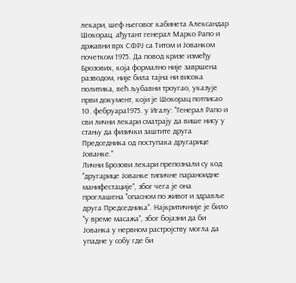лекари, шеф његовог кабинета Александар Шокорац, ађутант генерал Марко Рапо и државни врх СФРЈ са Титом и Јованком почетком 1975. Да повод кризе између Брозових, која формално није завршена разводом, није била тајна ни висока политика, већ љубавни троугао, указује први документ, који је Шокорац потписао 10. фебруара1975. у Игалу: "Генерал Рапо и сви лични лекари сматрају да више нису у стању да физички заштите друга Председника од поступака другарице Јованке."
Лични Брозови лекари препознали су код "другарице Јованке типичне параноидне манифестације", због чега је она проглашена "опасном по живот и здравље друга Председника". Најкритичније је било "у време масажа", због бојазни да би Јованка у нервном растројству могла да упадне у собу где би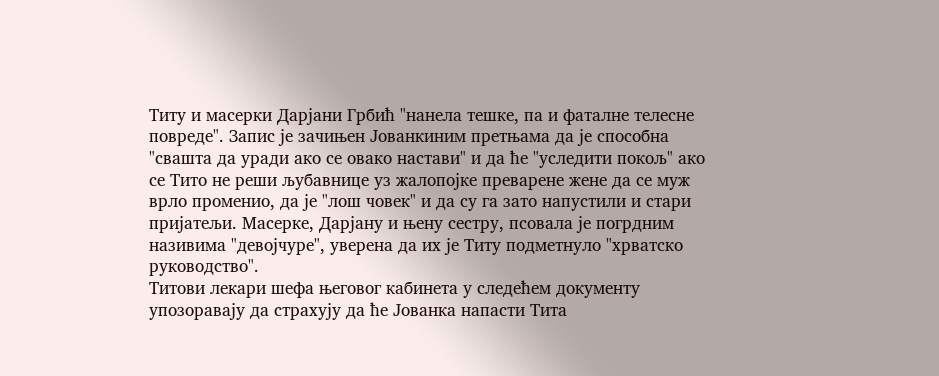Титу и масерки Дарјани Грбић "нанела тешке, па и фаталне телесне повреде". Запис је зачињен Јованкиним претњама да је способна "свашта да уради ако се овако настави" и да ће "уследити покољ" ако се Тито не реши љубавнице уз жалопојке преварене жене да се муж врло променио, да је "лош човек" и да су га зато напустили и стари пријатељи. Масерке, Дарјану и њену сестру, псовала је погрдним називима "девојчуре", уверена да их је Титу подметнуло "хрватско руководство".
Титови лекари шефа његовог кабинета у следећем документу упозоравају да страхују да ће Јованка напасти Тита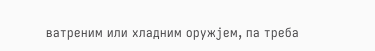ватреним или хладним оружјем, па треба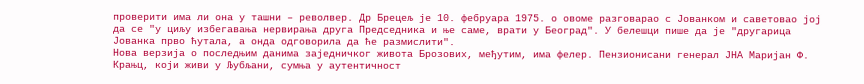проверити има ли она у ташни – револвер. Др Брецељ је 10. фебруара 1975. о овоме разговарао с Јованком и саветовао јој да се "у циљу избегавања нервирања друга Председника и ње саме, врати у Београд". У белешци пише да је "другарица Јованка прво ћутала, а онда одговорила да ће размислити".
Нова верзија о последњим данима заједничког живота Брозових, међутим, има фелер. Пензионисани генерал ЈНА Маријан Ф. Крањц, који живи у Љубљани, сумња у аутентичност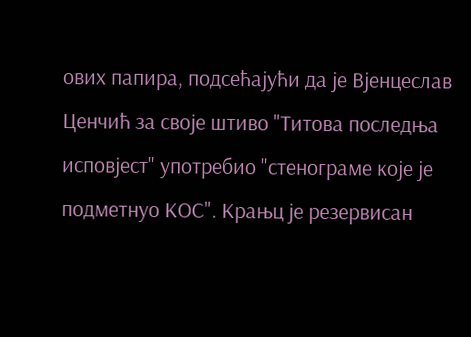ових папира, подсећајући да је Вјенцеслав Ценчић за своје штиво "Титова последња исповјест" употребио "стенограме које је подметнуо КОС". Крањц је резервисан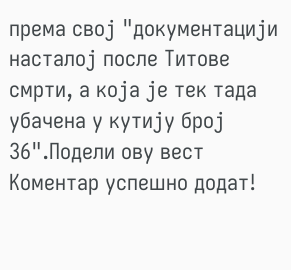према свој "документацији насталој после Титове смрти, а која је тек тада убачена у кутију број 36".Подели ову вест
Комeнтар успeшно додат!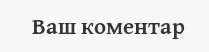Ваш комeнтар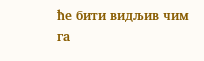ћe бити видљив чим га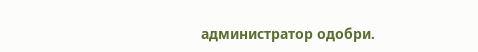администратор одобри.